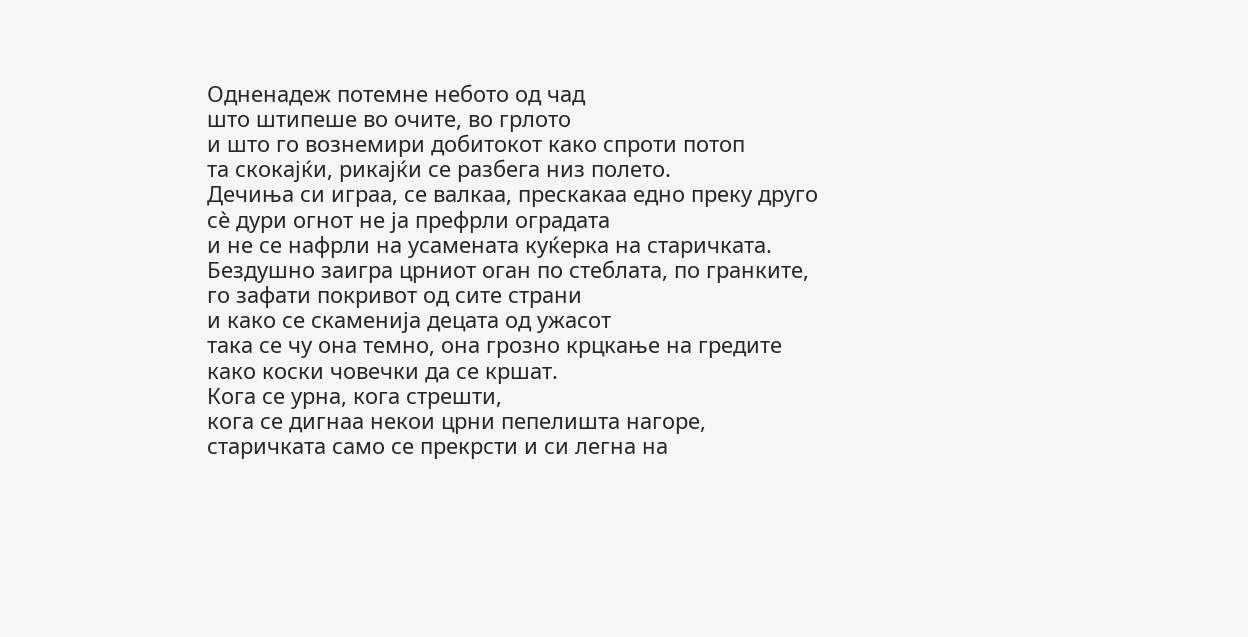Одненадеж потемне небото од чад
што штипеше во очите, во грлото
и што го вознемири добитокот како спроти потоп
та скокајќи, рикајќи се разбега низ полето.
Дечиња си играа, се валкаа, прескакаа едно преку друго
сè дури огнот не ја префрли оградата
и не се нафрли на усамената куќерка на старичката.
Бездушно заигра црниот оган по стеблата, по гранките,
го зафати покривот од сите страни
и како се скаменија децата од ужасот
така се чу она темно, она грозно крцкање на гредите
како коски човечки да се кршат.
Кога се урна, кога стрешти,
кога се дигнаа некои црни пепелишта нагоре,
старичката само се прекрсти и си легна на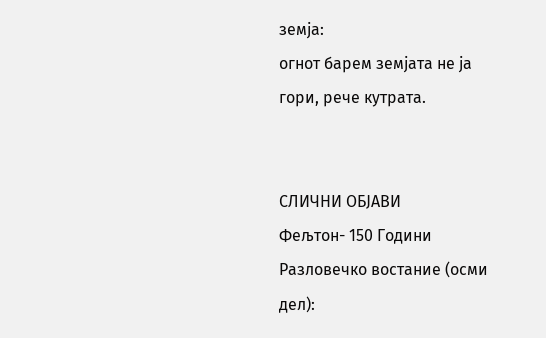земја:
огнот барем земјата не ја гори, рече кутрата.


СЛИЧНИ ОБЈАВИ
Фељтон- 150 Години Разловечко востание (осми дел):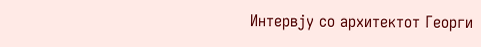Интервју со архитектот Георги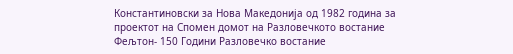Константиновски за Нова Македонија од 1982 година за проектот на Спомен домот на Разловечкото востание
Фељтон- 150 Години Разловечко востание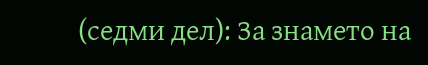(седми дел): За знамето на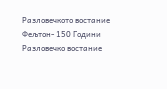Разловечкото востание
Фељтон- 150 Години Разловечко востание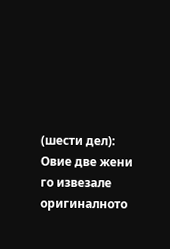(шести дел): Овие две жени го извезале оригиналното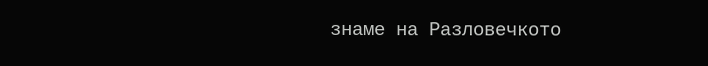знаме на Разловечкото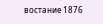востание 1876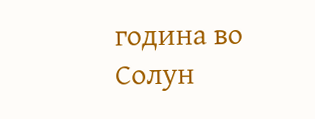година во Солун